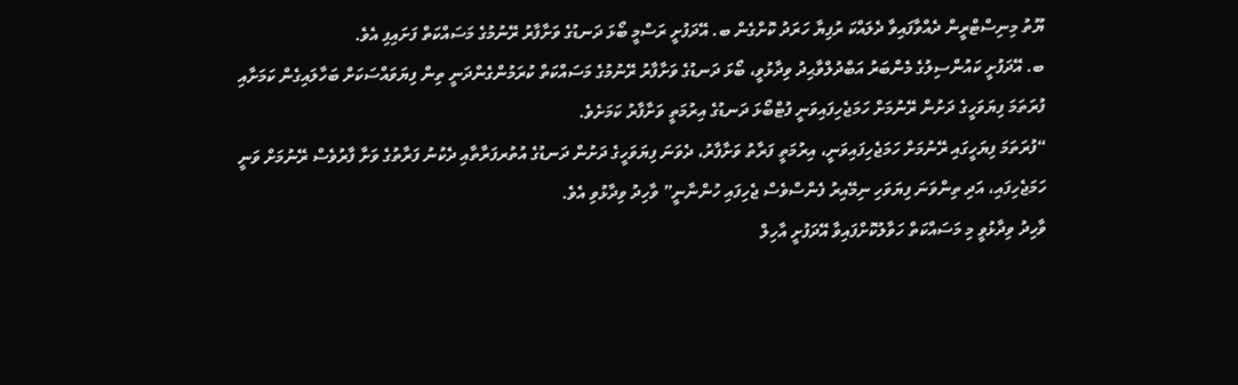ޔޫތު މިނިސްޓްރީން ދެއްވާފައިވާ ދެލައްކަ ރުފިޔާ ހަރަދު ކޮށްގެން ބ. އޭދަފުށީ ރަސްމީ ބޯޅަ ދަނޑުގެ ވަށާފާރު ރޭނުމުގެ މަސައްކަތް ފަށައިފި އެވެ.
ބ. އޭދަފުށީ ކައުންސިލުގެ މެންބަރު އަބްދުލްވާޙިދު ވިދާޅުވީ، ބޯޅަ ދަނޑުގެ ވަށާފާރު ރޭނުމުގެ މަސައްކަތް ކުރަމުންގެންދަނީ ތިން ފިޔަވައްސަކަށް ބަހާލައިގެން ކަމަށާއި ފުރަތަމަ ފިޔަވަހީގެ ދަށުން ރޭނުމަށް ހަމަޖެހިފައިވަނީ ފުޓްބޯޅަ ދަނޑުގެ އިރުމަތީ ވަށާފާރު ކަމަށެވެ.
“ފުރަތަމަ ފިޔަހީގައި ރޭނުމަށް ހަމަޖެހިފައިވަނީ، އިރުމަތީ ފަރާތު ވަށާފާރު، ދެވަނަ ފިޔަވަހީގެ ދަށުން ދަނޑުގެ އުތުރފަރާތާއި ދެކުނު ފަރާތުގެ ވަށާ ފާރުވެސް ރޭނުމަށް ވަނީ ހަމަޖެހިފައި، އަދި ތިންވަނަ ފިޔަވަހި ނިމޭއިރު ފެންސްވެސް ޖެހިފައި ހުންނާނީ” ވާހިދު ވިދާޅުވި އެވެ.
ވާހިދު ވިދާޅުވީ މި މަސައްކަތް ހަވާލުކޮށްފައިވާ އޭދަފުށީ އާހިލް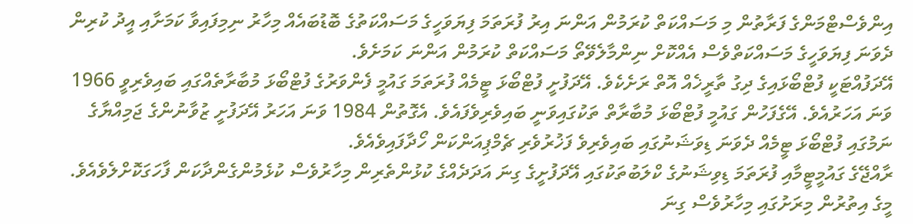އިންވެސްޓްމަންގެ ފަރާތުން މި މަސައްކަތް ކުރަމުން އަންނަ އިރު ފުރަތަމަ ފިޔަވަހީގެ މަސައްކަތުގެ ބޮޑުބައެއް މިހާރު ނިމިފައިވާ ކަމަށާއި އީދު ކުރިން ދެވަނަ ފިޔަވަހީގެ މަސައްކަތްވެސް އެއްކޮށް ނިންމާލެވޭތޯ މަސައްކަތް ކުރަމުން އަންނަ ކަމަށެވެ.
އޭދަފުއްޓަކީ ފުޓްބޯޅައިގެ ދިގު ތާރީޚެއް އޮތް ރަށެކެވެ. އޭދަފުށީ ފުޓްބޯޅަ ޓީމެއް ފުރަތަމަ ގައުމީ ފެންވަރުގެ ފުޓްބޯޅަ މުބާރާތެއްގައި ބައިވެރިވީ 1966 ވަނަ އަހަރުއެވެ. އޭގެފަހުން ގައުމީ ފުޓްބޯޅަ މުބާރާތް ތަކުގައިވަނީ ބައިވެރިވެފައެވެ. އެގޮތުން 1984 ވަނަ އަހަރު އޭދަފުށީ ޒުވާނުންގެ ޖަމިއްޔާގެ ނަމުގައި ފުޓްބޯޅަ ޓީމެއް ދެވަނަ ޑިވަޝަނުގައި ބައިވެރިވެ ފަޚުރުވެރި ޗެމްޕިއަންކަން ހޯދާފައިވެއެވެ.
ރާއްޖޭގެ ގައުމީޓީމާއި ފުރަތަމަ ޑިވިޝަނުގެ ކްލަބުތަކުގައި އޭދަފުށީގެ ގިނަ އަދަދެއްގެ ކުޅުންތެރިން މިހާރުވެސް ކުޅެމުންގެންދާކަން ފާހަގަކޮށްލެވެއެވެ. މީގެ އިތުރުން މިރަށުގައި މިހާރުވެސް ގިނަ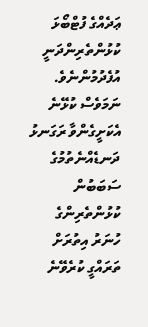ޢަދެއްގެ ފުޓްބޯޅަ ކުޅުންތެރިންދަނީ އުފެދުމުންނެވެ. ނަމަވެސް ކުޅޭނެ އެކަށީގެންވާ ރަގަނޅު ދަނޑެއްނެތުމުގެ ސަބަބުން ކުޅުންތެރިންގެ ހުނަރު އިތުރަށް ތަރައްގީ ކުރެވޭނެ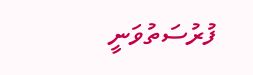ފުރުސަތުވަނީ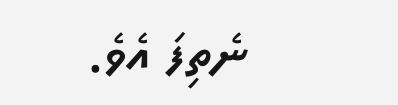ނެތިފަ އެވެ.